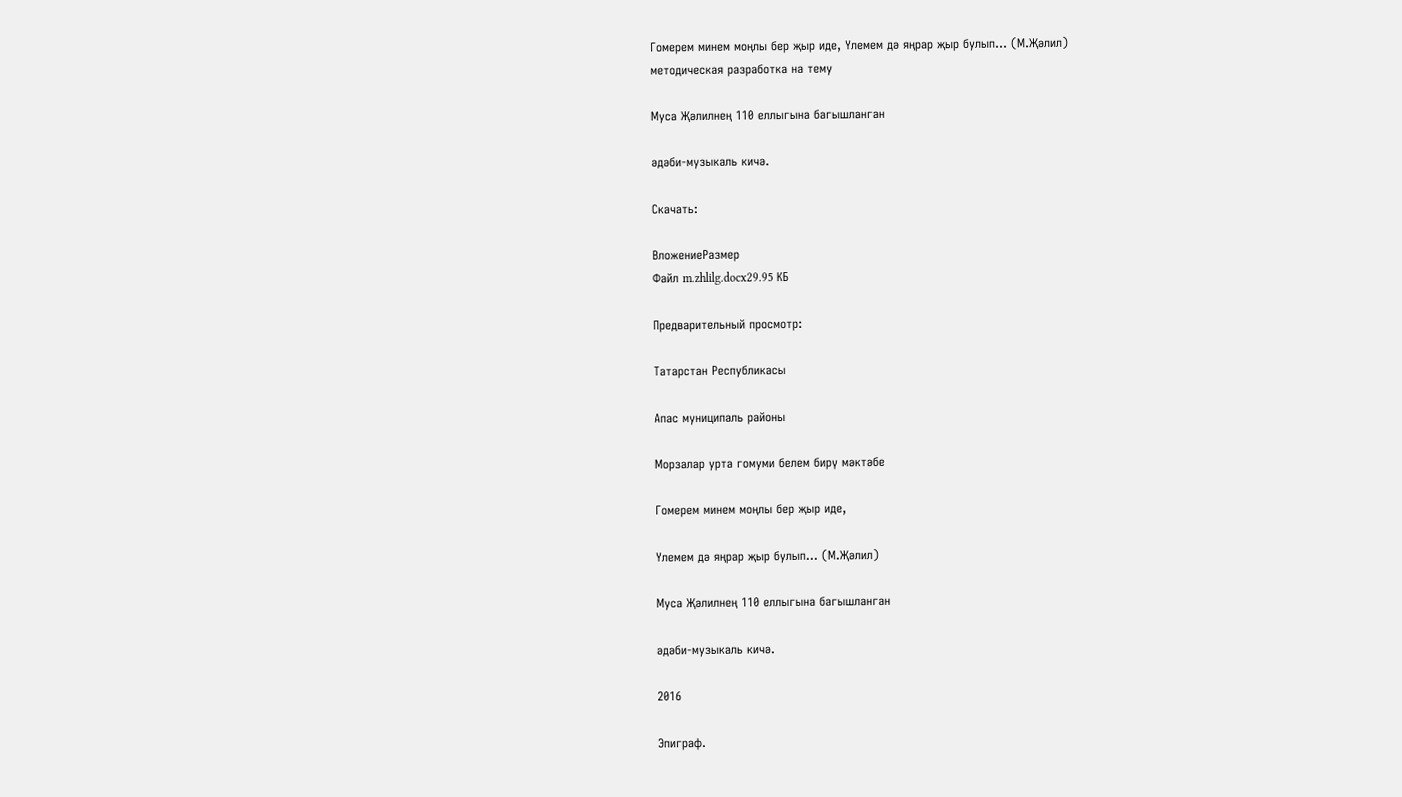Гомерем минем моңлы бер җыр иде, Үлемем дә яңрар җыр булып... (М.Җәлил)
методическая разработка на тему

Муса Җәлилнең 110 еллыгына багышланган

әдәби-музыкаль кичә.

Скачать:

ВложениеРазмер
Файл m.zhlilg.docx29.95 КБ

Предварительный просмотр:

Татарстан Республикасы

Апас муниципаль районы

Морзалар урта гомуми белем бирү мәктәбе

Гомерем минем моңлы бер җыр иде,

Үлемем дә яңрар җыр булып... (М.Җәлил)

Муса Җәлилнең 110 еллыгына багышланган

әдәби-музыкаль кичә.

2016

Эпиграф.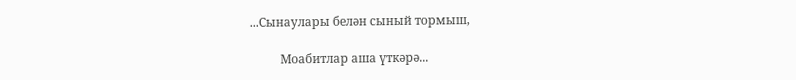...Сынаулары белән сыный тормыш,

          Моабитлар аша үткәрә...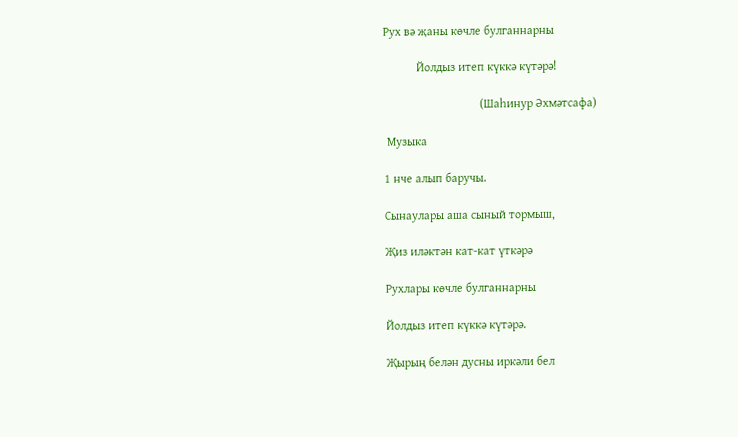Рух вә җаны көчле булганнарны

           Йолдыз итеп күккә күтәрә!

                                (Шаһинур Әхмәтсафа)

 Музыка

1 нче алып баручы.

Сынаулары аша сыный тормыш,

Җиз иләктән кат-кат үткәрә

Рухлары көчле булганнарны

Йолдыз итеп күккә күтәрә.

Җырың белән дусны иркәли бел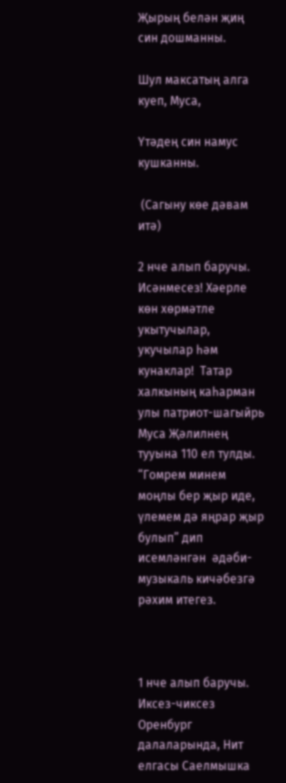Җырың белән җиң син дошманны.

Шул максатың алга куеп, Муса,

Үтәдең син намус кушканны.

 (Сагыну көе дәвам итә)

2 нче алып баручы. Исәнмесез! Хәерле көн хөрмәтле укытучылар, укучылар һәм кунаклар!  Татар халкының каһарман улы патриот-шагыйрь  Муса Җәлилнең тууына 110 ел тулды.   “Гомрем минем моңлы бер җыр иде, үлемем дә яңрар җыр булып” дип исемләнгән  әдәби-музыкаль кичәбезгә рәхим итегез.



1 нче алып баручы. Иксез-чиксез Оренбург далаларында, Нит елгасы Саелмышка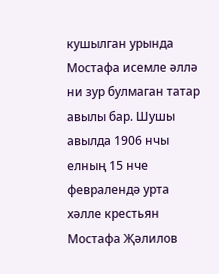кушылган урында Мостафа исемле әллә ни зур булмаган татар авылы бар. Шушы авылда 1906 нчы елның 15 нче февралендә урта хәлле крестьян Мостафа Җәлилов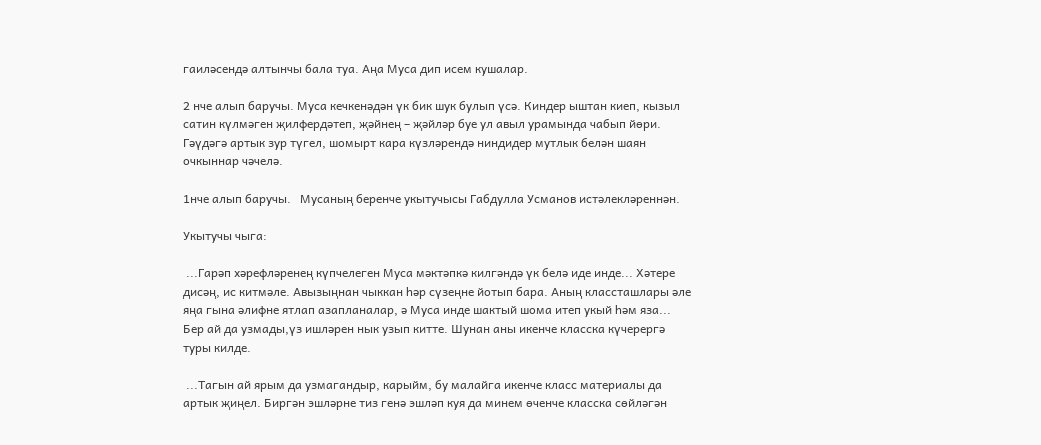гаиләсендә алтынчы бала туа. Аңа Муса дип исем кушалар.

2 нче алып баручы. Муса кечкенәдән үк бик шук булып үсә. Киндер ыштан киеп, кызыл сатин күлмәген җилфердәтеп, җәйнең – җәйләр буе ул авыл урамында чабып йөри. Гәүдәгә артык зур түгел, шомырт кара күзләрендә ниндидер мутлык белән шаян очкыннар чәчелә.

1нче алып баручы.   Мусаның беренче укытучысы Габдулла Усманов истәлекләреннән.

Укытучы чыга:

 ...Гарәп хәрефләренең күпчелеген Муса мәктәпкә килгәндә үк белә иде инде... Хәтере дисәң, ис китмәле. Авызыңнан чыккан һәр сүзеңне йотып бара. Аның классташлары әле яңа гына әлифне ятлап азапланалар, ә Муса инде шактый шома итеп укый һәм яза... Бер ай да узмады,үз ишләрен нык узып китте. Шунан аны икенче класска күчерергә туры килде.

 ...Тагын ай ярым да узмагандыр, карыйм, бу малайга икенче класс материалы да артык җиңел. Биргән эшләрне тиз генә эшләп куя да минем өченче класска сөйләгән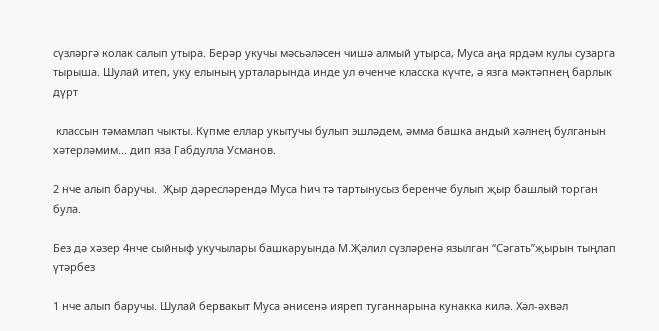сүзләргә колак салып утыра. Берәр укучы мәсьәләсен чишә алмый утырса, Муса аңа ярдәм кулы сузарга тырыша. Шулай итеп, уку елының урталарында инде ул өченче класска күчте, ә язга мәктәпнең барлык дүрт

 классын тәмамлап чыкты. Күпме еллар укытучы булып эшләдем, әмма башка андый хәлнең булганын хәтерләмим... дип яза Габдулла Усманов.

2 нче алып баручы.  Җыр дәресләрендә Муса һич тә тартынусыз беренче булып җыр башлый торган була.

Без дә хәзер 4нче сыйныф укучылары башкаруында М.Җәлил сүзләренә язылган “Сәгать”җырын тыңлап үтәрбез

1 нче алып баручы. Шулай бервакыт Муса әнисенә ияреп туганнарына кунакка килә. Хәл-әхвәл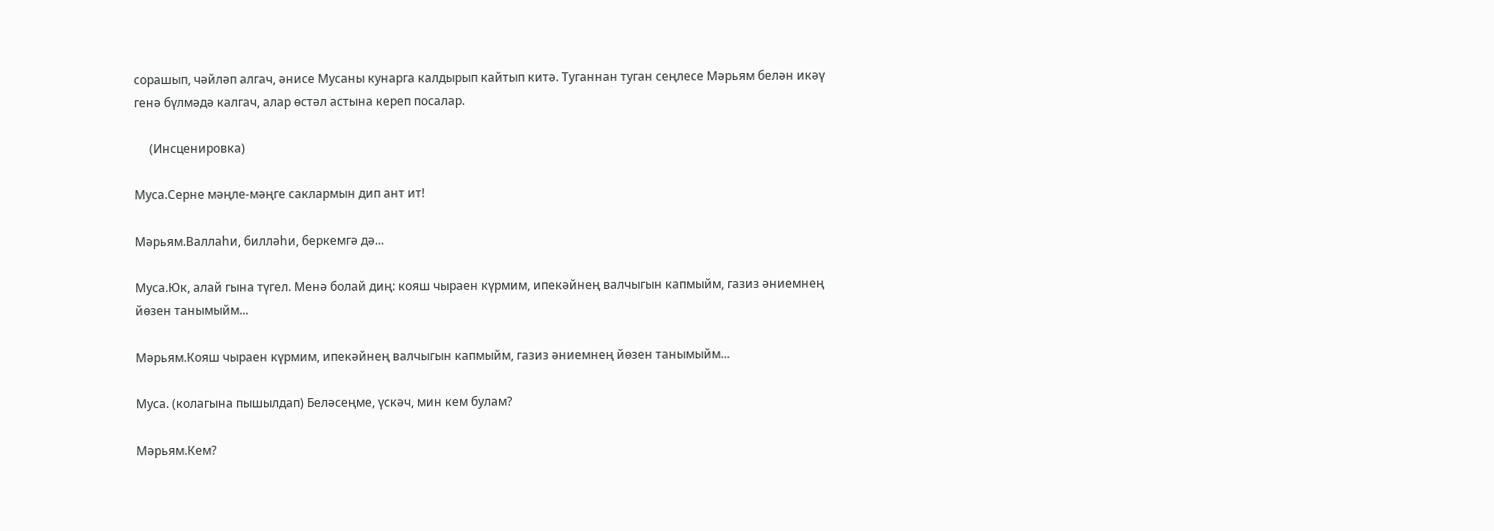сорашып, чәйләп алгач, әнисе Мусаны кунарга калдырып кайтып китә. Туганнан туган сеңлесе Мәрьям белән икәү генә бүлмәдә калгач, алар өстәл астына кереп посалар.

     (Инсценировка)

Муса.Серне мәңле-мәңге саклармын дип ант ит!

Мәрьям.Валлаһи, билләһи, беркемгә дә...

Муса.Юк, алай гына түгел. Менә болай диң: кояш чыраен күрмим, ипекәйнең валчыгын капмыйм, газиз әниемнең йөзен танымыйм...

Мәрьям.Кояш чыраен күрмим, ипекәйнең валчыгын капмыйм, газиз әниемнең йөзен танымыйм...

Муса. (колагына пышылдап) Беләсеңме, үскәч, мин кем булам?

Мәрьям.Кем?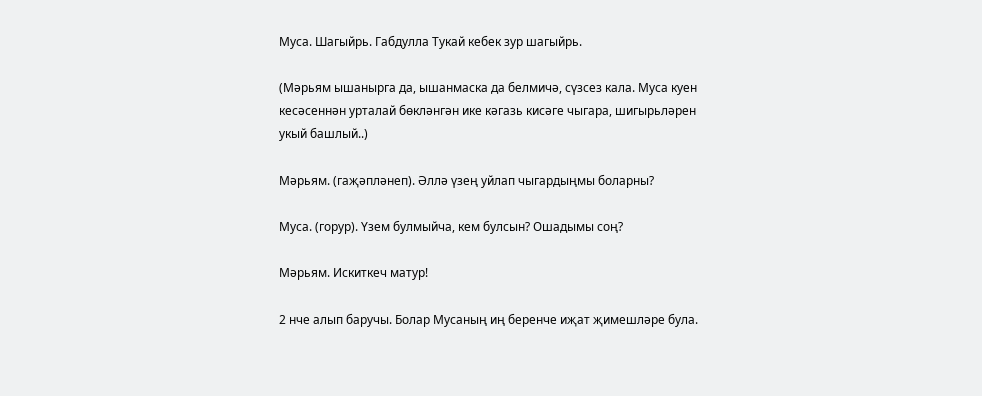Муса. Шагыйрь. Габдулла Тукай кебек зур шагыйрь.

(Мәрьям ышанырга да, ышанмаска да белмичә, сүзсез кала. Муса куен кесәсеннән урталай бөкләнгән ике кәгазь кисәге чыгара, шигырьләрен укый башлый..)

Мәрьям. (гаҗәпләнеп). Әллә үзең уйлап чыгардыңмы боларны?

Муса. (горур). Үзем булмыйча, кем булсын? Ошадымы соң?

Мәрьям. Искиткеч матур!

2 нче алып баручы. Болар Мусаның иң беренче иҗат җимешләре була.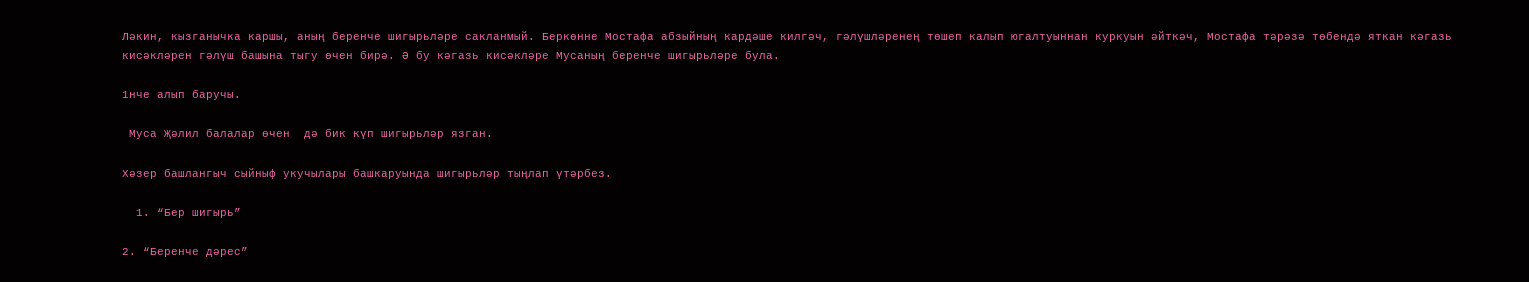Ләкин, кызганычка каршы, аның беренче шигырьләре сакланмый. Беркөнне Мостафа абзыйның кардәше килгәч, гәлүшләренең төшеп калып югалтуыннан куркуын әйткәч, Мостафа тәрәзә төбендә яткан кәгазь кисәкләрен гәлүш башына тыгу өчен бирә. Ә бу кәгазь кисәкләре Мусаның беренче шигырьләре була.

1нче алып баручы.

 Муса Җәлил балалар өчен  дә бик күп шигырьләр язган.

Хәзер башлангыч сыйныф укучылары башкаруында шигырьләр тыңлап үтәрбез.

  1. “Бер шигырь”

2. “Беренче дәрес”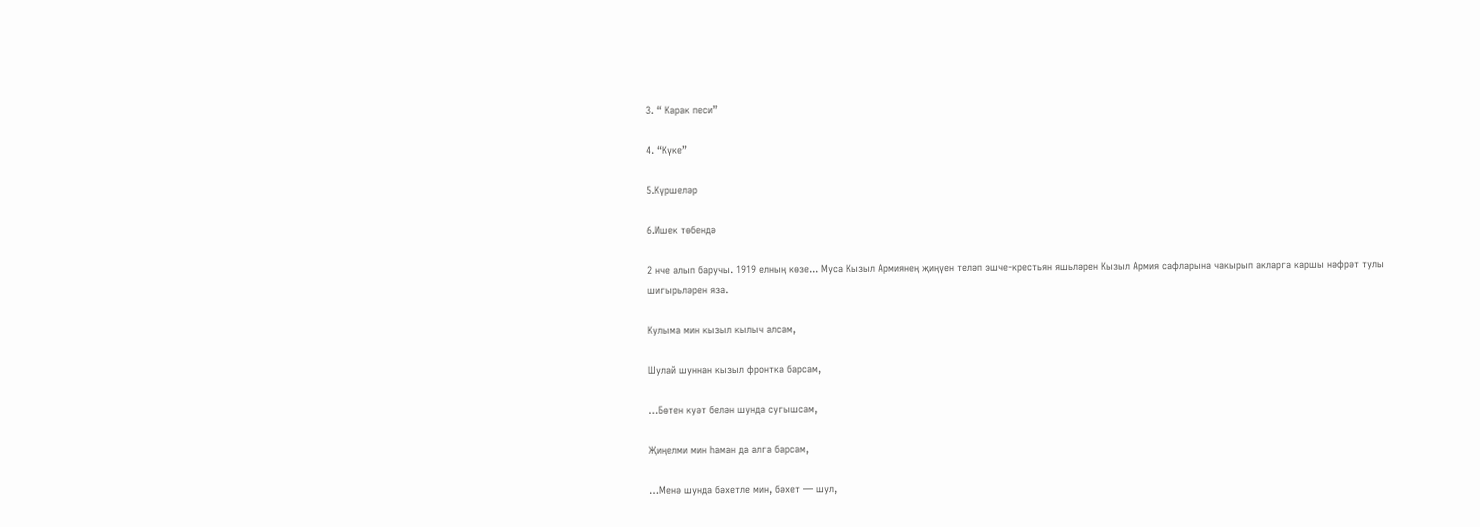3. “ Карак песи”

4. “Күке”

5.Күршеләр

6.Ишек төбендә

2 нче алып баручы. 1919 елның көзе... Муса Кызыл Армиянең җиңүен теләп эшче-крестьян яшьләрен Кызыл Армия сафларына чакырып акларга каршы нәфрәт тулы шигырьләрен яза.

Кулыма мин кызыл кылыч алсам,

Шулай шуннан кызыл фронтка барсам,

…Бөтен куәт белән шунда сугышсам,

Җиңелми мин һаман да алга барсам,

…Менә шунда бәхетле мин, бәхет — шул,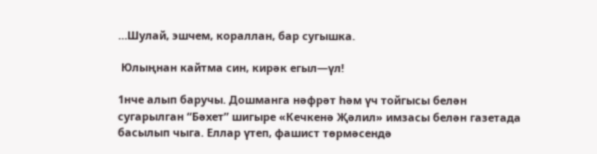…Шулай, эшчем, кораллан, бар сугышка.

 Юлыңнан кайтма син, кирәк егыл—үл!

1нче алып баручы. Дошманга нәфрәт һәм үч тойгысы белән сугарылган “Бәхет” шигыре «Кечкенә Җәлил» имзасы белән газетада басылып чыга. Еллар үтеп, фашист төрмәсендә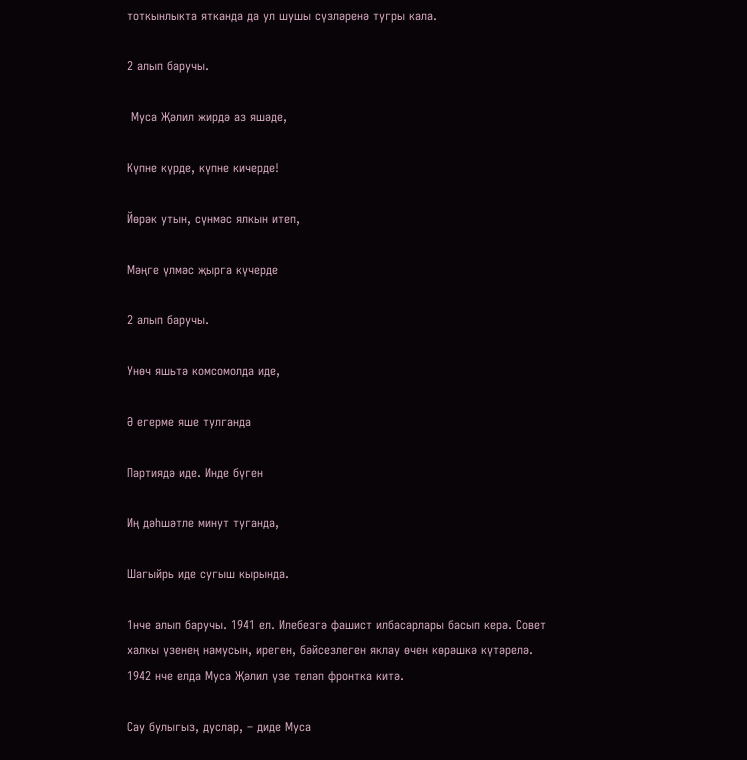тоткынлыкта ятканда да ул шушы сүзләренә тугры кала.

2 алып баручы.

 Муса Җәлил жирдә аз яшәде,

Күпне күрде, күпне кичерде!

Йөрәк утын, сүнмәс ялкын итеп,

Мәңге үлмәс җырга күчерде

2 алып баручы.

Унөч яшьтә комсомолда иде,

Ә егерме яше тулганда

Партиядә иде. Инде бүген

Иң дәһшәтле минут туганда,

Шагыйрь иде сугыш кырында.

1нче алып баручы. 1941 ел. Илебезгә фашист илбасарлары басып керә. Совет халкы үзенең намусын, иреген, бәйсезлеген яклау өчен көрәшкә күтәрелә. 1942 нче елда Муса Җәлил үзе теләп фронтка китә.

Сау булыгыз, дуслар, – диде Муса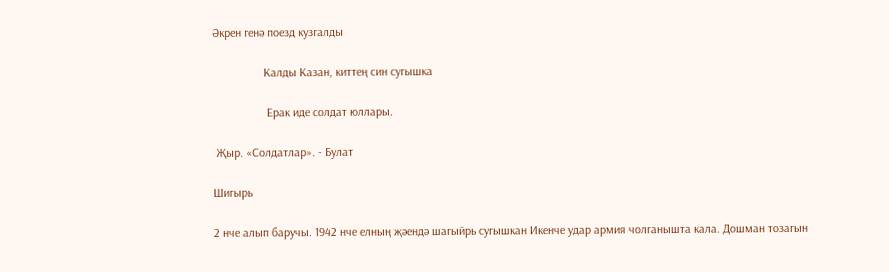Әкрен генә поезд кузгалды

                 Калды Казан, киттең син сугышка

                  Ерак иде солдат юллары.

 Җыр. «Солдатлар». - Булат

Шигырь

2 нче алып баручы. 1942 нче елның җәендә шагыйрь сугышкан Икенче удар армия чолганышта кала. Дошман тозагын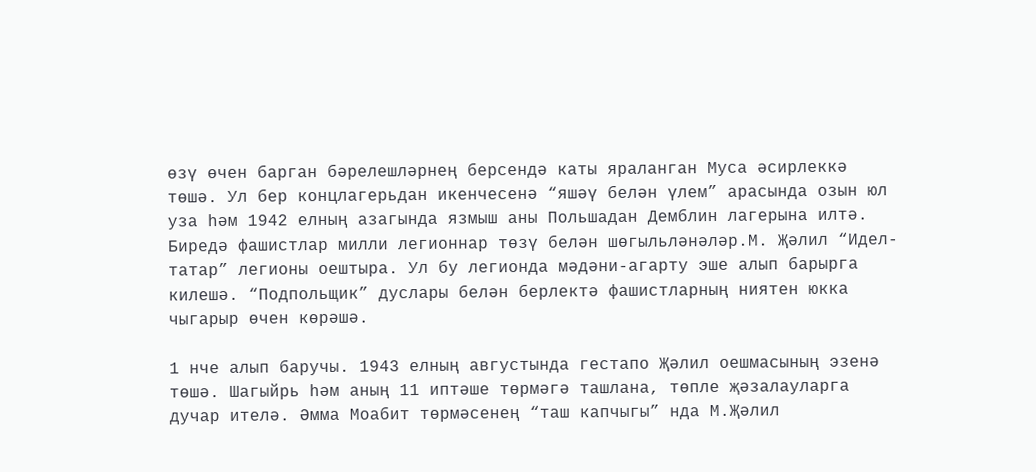өзү өчен барган бәрелешләрнең берсендә каты яраланган Муса әсирлеккә төшә. Ул бер концлагерьдан икенчесенә “яшәү белән үлем” арасында озын юл уза һәм 1942 елның азагында язмыш аны Польшадан Демблин лагерына илтә. Биредә фашистлар милли легионнар төзү белән шөгыльләнәләр.М. Җәлил “Идел-татар” легионы оештыра. Ул бу легионда мәдәни-агарту эше алып барырга килешә. “Подпольщик” дуслары белән берлектә фашистларның ниятен юкка чыгарыр өчен көрәшә.

1 нче алып баручы. 1943 елның августында гестапо Җәлил оешмасының эзенә төшә. Шагыйрь һәм аның 11 иптәше төрмәгә ташлана, төпле җәзалауларга дучар ителә. Әмма Моабит төрмәсенең “таш капчыгы” нда М.Җәлил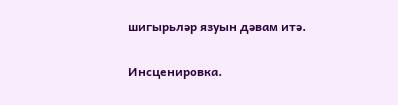шигырьләр язуын дәвам итә.

Инсценировка.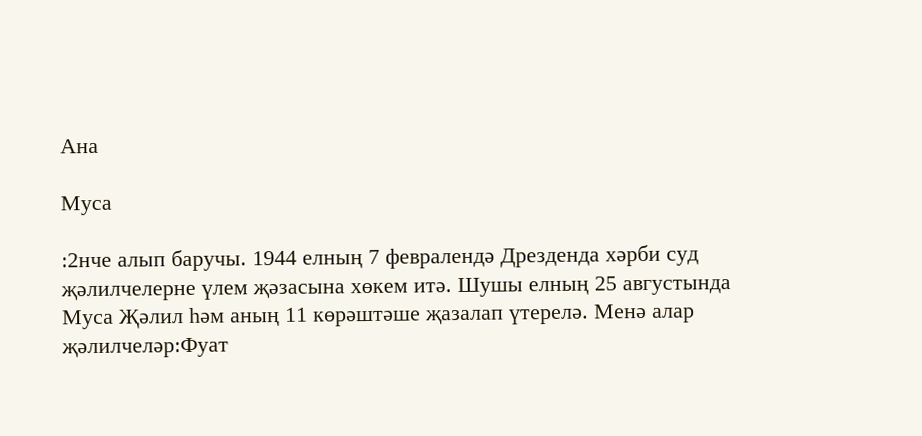Ана

Муса

:2нче алып баручы. 1944 елның 7 февралендә Дрезденда хәрби суд җәлилчелерне үлем җәзасына хөкем итә. Шушы елның 25 августында Муса Җәлил һәм аның 11 көрәштәше җазалап үтерелә. Менә алар җәлилчеләр:Фуат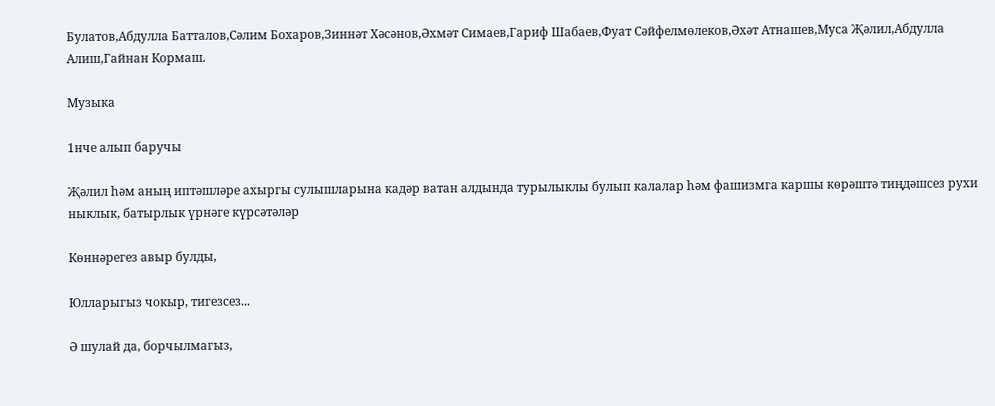Булатов,Абдулла Батталов,Сәлим Бохаров,Зиннәт Хәсәнов,Әхмәт Симаев,Гариф Шабаев,Фуат Сәйфелмөлеков,Әхәт Атнашев,Муса Җәлил,Абдулла Алиш,Гайнан Кормаш.

Музыка

1нче алып баручы

Җәлил һәм аның иптәшләре ахыргы сулышларына кадәр ватан алдында турылыклы булып калалар һәм фашизмга каршы көрәштә тиңдәшсез рухи ныклык, батырлык үрнәге күрсәтәләр

Көннәрегез авыр булды,

Юлларыгыз чокыр, тигезсез...

Ә шулай да, борчылмагыз,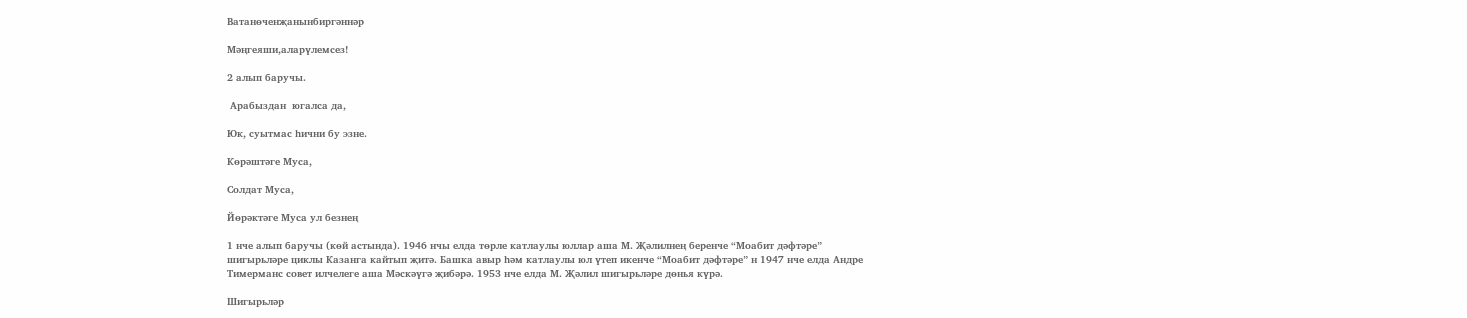Ватанөченҗанынбиргәннәр

Мәңгеяши,аларүлемсез!

2 алып баручы.

 Арабыздан  югалса да,

Юк, суытмас һични бу эзне.

Көрәштәге Муса,

Солдат Муса,

Йөрәктәге Муса ул безнең

1 нче алып баручы (көй астында). 1946 нчы елда төрле катлаулы юллар аша М. Җәлилнең беренче “Моабит дәфтәре” шигырьләре циклы Казанга кайтып җитә. Башка авыр һәм катлаулы юл үтеп икенче “Моабит дәфтәре” н 1947 нче елда Андре Тимерманс совет илчелеге аша Мәскәүгә җибәрә. 1953 нче елда М. Җәлил шигырьләре дөнья күрә.

Шигырьләр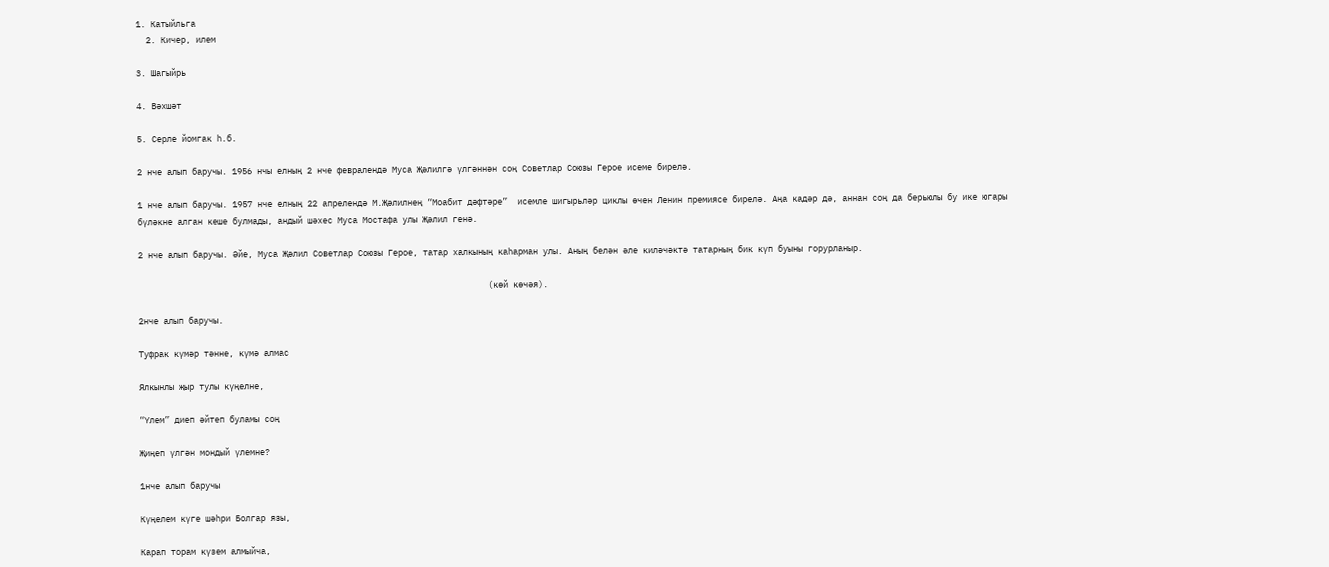1. Катыйльга
  2. Кичер, илем

3. Шагыйрь

4. Вәхшәт

5. Серле йомгак һ.б.

2 нче алып баручы. 1956 нчы елның 2 нче февралендә Муса Җәлилгә үлгәннән соң Советлар Союзы Герое исеме бирелә.

1 нче алып баручы. 1957 нче елның 22 апрелендә М.Җәлилнең “Моабит дәфтәре”  исемле шигырьләр циклы өчен Ленин премиясе бирелә. Аңа кадәр дә, аннан соң да берьюлы бу ике югары бүләкне алган кеше булмады, андый шәхес Муса Мостафа улы Җәлил генә.

2 нче алып баручы. Әйе, Муса Җәлил Советлар Союзы Герое, татар халкының каһарман улы. Аның белән әле киләчәктә татарның бик күп буыны горурланыр.

                                                                      (көй көчәя).

2нче алып баручы.

Туфрак күмәр тәнне, күмә алмас

Ялкынлы җыр тулы күңелне,

“Үлем” диеп әйтеп буламы соң

Җиңеп үлгән мондый үлемне?

1нче алып баручы

Күңелем күге шәһри Болгар язы,

Карап торам күзем алмыйча,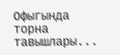Офыгында торна тавышлары...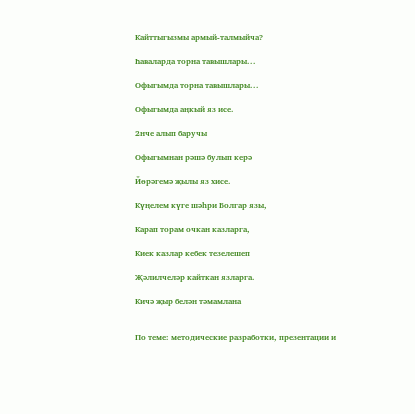Кайттыгызмы армый-талмыйча?

Һаваларда торна тавышлары...

Офыгымда торна тавышлары...

Офыгымда аңкый яз исе.

2нче алып баручы

Офыгымнан рәшә булып керә

Йөрәгемә җылы яз хисе.

Күңелем күге шәһри Болгар язы,

Карап торам очкан казларга,

Киек казлар кебек тезелешеп

Җәлилчеләр кайткан язларга.

Кичә җыр белән тәмамлана


По теме: методические разработки, презентации и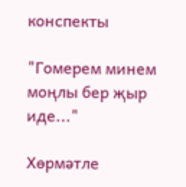конспекты

"Гомерем минем моңлы бер җыр иде..."

Хөрмәтле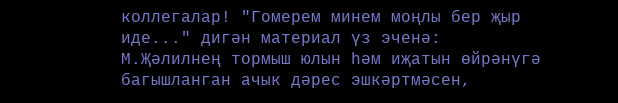коллегалар! "Гомерем минем моңлы бер җыр иде..." дигән материал үз эченә: М.Җәлилнең тормыш юлын һәм иҗатын өйрәнүгә багышланган ачык дәрес эшкәртмәсен,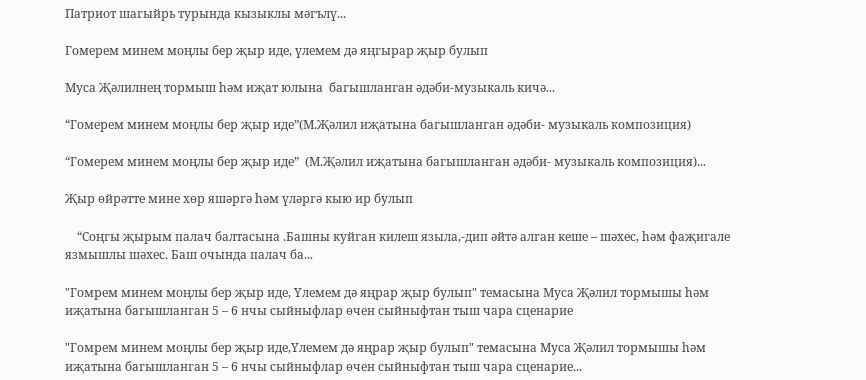Патриот шагыйрь турында кызыклы мәгълү...

Гомерем минем моңлы бер җыр иде, үлемем дә яңгырар җыр булып

Муса Җәлилнең тормыш һәм иҗат юлына  багышланган әдәби-музыкаль кичә...

“Гомерем минем моңлы бер җыр иде”(М.Җәлил иҗатына багышланган әдәби- музыкаль композиция)

“Гомерем минем моңлы бер җыр иде”  (М.Җәлил иҗатына багышланган әдәби- музыкаль композиция)...

Җыр өйрәтте мине хөр яшәргә hәм үләргә кыю ир булып

    “Соңгы җырым палач балтасына .Башны куйган килеш языла,-дип әйтә алган кеше – шәхес, hәм фаҗигале язмышлы шәхес. Баш очында палач ба...

"Гомрем минем моңлы бер җыр иде, Үлемем дә яңрар җыр булып" темасына Муса Җәлил тормышы һәм иҗатына багышланган 5 – 6 нчы сыйныфлар өчен сыйныфтан тыш чара сценарие

"Гомрем минем моңлы бер җыр иде,Үлемем дә яңрар җыр булып" темасына Муса Җәлил тормышы һәм иҗатына багышланган 5 – 6 нчы сыйныфлар өчен сыйныфтан тыш чара сценарие...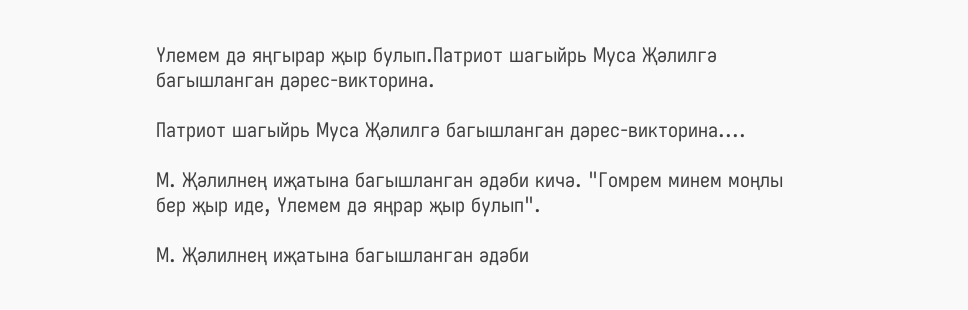Үлемем дә яңгырар җыр булып.Патриот шагыйрь Муса Җәлилгә багышланган дәрес-викторина.

Патриот шагыйрь Муса Җәлилгә багышланган дәрес-викторина....

М. Җәлилнең иҗатына багышланган әдәби кичә. "Гомрем минем моңлы бер җыр иде, Үлемем дә яңрар җыр булып".

М. Җәлилнең иҗатына багышланган әдәби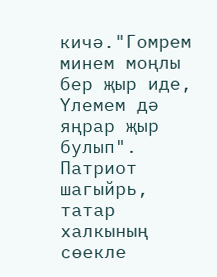кичә."Гомрем минем моңлы бер җыр иде, Үлемем дә яңрар җыр булып".   Патриот шагыйрь, татар халкының сөекле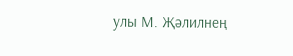улы М. Җәлилнең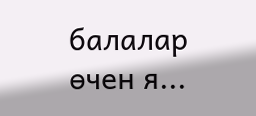балалар өчен я...